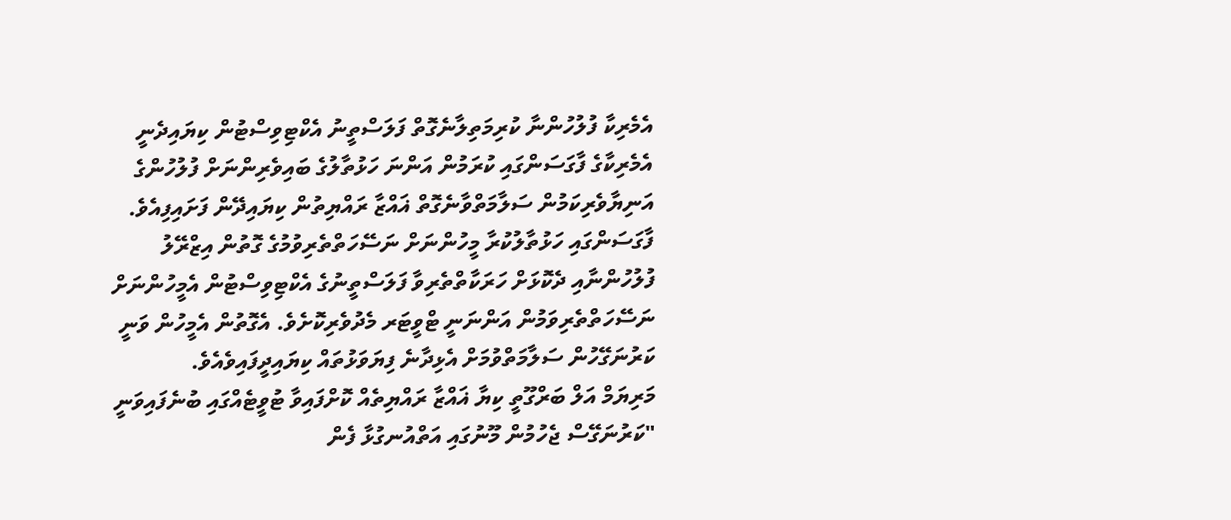އެމެރިކާ ފުލުހުންނާ ކުރިމަތިލާނެގޮތް ފަލަސްތީނު އެކްޓިވިސްޓުން ކިޔައިދެނީ
އެމެރިކާގެ ފާގަސަންގައި ކުރަމުން އަންނަ ހަޅުތާލުގެ ބައިވެރިންނަށް ފުލުހުންގެ އަނިޔާވެރިކަމުން ސަލާމަތްވާނެގޮތް ޣައްޒާ ރައްޔިތުން ކިޔައިދޭން ފަށައިފިއެވެ.
ފާގަސަންގައި ހަޅުތާލުކުރާ މީހުންނަށް ނަސޭހަތްތެރިވުމުގެ ގޮތުން އިޒްރޭލު ފުލުހުންނާއި ދެކޮޅަށް ހަރަކާތްތެރިވާ ފަލަސްތީނުގެ އެކްޓިވިސްޓުން އެމީހުންނަށް ނަސޭހަތްތެރިވަމުން އަންނަނީ ޓްވީޓަރ މެދުވެރިކޮށެވެ. އެގޮތުން އެމީހުން ވަނީ ކަރުނަގޭހުން ސަލާމަތްވުމަށް އެޅިދާނެ ފިޔަވަޅުތައް ކިޔައިދީފައިވެއެވެ.
މަރިޔަމް އަލް ބަރްގޫތީ ކިޔާ ޣައްޒާ ރައްޔިތެއް ކޮށްފައިވާ ޓުވީޓެއްގައި ބުނެފައިވަނީ "ކަރުނަގޭސް ޖެހުމުން މޫނުގައި އަތްއުނގުޅާ ފެން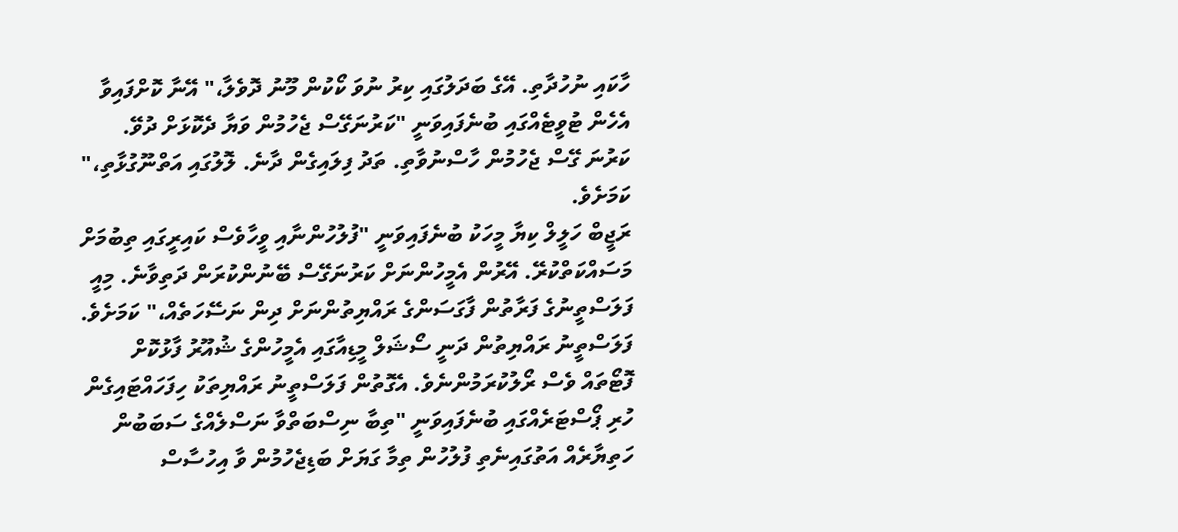ހާކައި ނުހުދާތި. އޭގެ ބަދަލުގައި ކިރު ނުވަ ކޯކުން މޫނު ދޮވެލާ،" އޭނާ ކޮށްފައިވާ އެހެން ޓުވީޓެއްގައި ބުނެފައިވަނީ "ކަރުނަގޭސް ޖެހުމުން ވަޔާ ދެކޮޅަށް ދުވޭ. ކަރުނަ ގޭސް ޖެހުމުން ހާސްނުވާތި. ތަދު ފިލައިގެން ދާނެ. ލޮލުގައި އަތްނޫގުޅާތި،" ކަމަށެވެ.
ރަޖީބް ހަލީލް ކިޔާ މީހަކު ބުނެފައިވަނީ "ފުލުހުންނާއި ވީހާވެސް ކައިރީގައި ތިބުމަށް މަސައްކަތްކުރޭ. އޭރުން އެމީހުންނަށް ކަރުނަގޭސް ބޭނުންކުރަން ދަތިވާނެ. މިއީ ފަލަސްތީނުގެ ފަރާތުން ފާގަސަންގެ ރައްޔިތުންނަށް ދިން ނަސޭހަތެއް،" ކަމަށެވެ.
ފަލަސްތީނު ރައްޔިތުން ދަނީ ސޯޝަލް މީޑިއާގައި އެމީހުންގެ ޝުއޫރު ފާޅުކޮށް ފޮޓޯތައް ވެސް ރޯލުކުރަމުންނެވެ. އެގޮތުން ފަލަސްތީނު ރައްޔިތަކު ހިފަހައްޓައިގެން ހުރި ޕޯސްޓަރެއްގައި ބުނެފައިވަނީ "ތިބާ ނިސްބަތްވާ ނަސްލެއްގެ ސަބަބުން ހަތިޔާރެއް އަތުގައިނެތި ފުލުހުން ތިމާ ގަޔަށް ބަޑިޖެހުމުން ވާ އިހުސާސް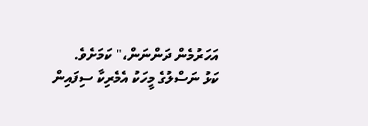އަހަރުމެން ދަންނަން،" ކަމަށެވެ.
ކަޅު ނަސްލުގެ މީހަކު އެމެރިކާ ސިފައިން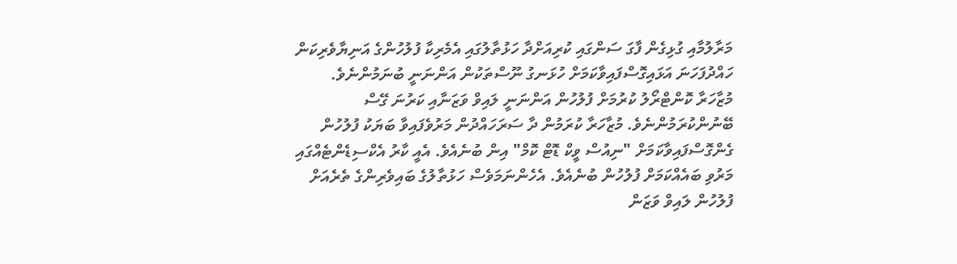މަރާލުމާއި ގުޅިގެން ފާގަ ސަންގައި ކުރިއަށްދާ ހަޅުތާލުގައި އެމެރިކާ ފުލުހުންގެ އަނިޔާވެރިކަން ހައްދުފަހަނަ އަޅައިގޮސްފައިވާކަމަށް ހުޅަނގު ނޫސްތަކުން އަންނަނީ ބުނަމުންނެވެ.
މުޒާހަރާ ކޮންޓްރޯލު ކުރުމަށް ފުލުހުން އަންނަނީ ލައިވް ވަޒަނާއި ކަރުނަ ގޭސް ބޭނުންކުރަމުންނެވެ. މުޒާހަރާ ކުރަމުން ދާ ސަރަހައްދުން މަރުވެފައިވާ ބަޔަކު ފުލުހުން ގެންގޮސްފައިވާކަމަށް "ނިއުސް ވީކް ޑޮޓް ކޮމް" އިން ބުނެއެވެ. އެއީ ކާރު އެކްސިޑެންޓެއްގައި މަރުވި ބައެއްކަމަށް ފުލުހުން ބުނެއެވެ. އެހެންނަމަވެސް ހަޅުތާލުގެ ބައިވެރިންގެ ތެރެއަށް ފުލުހުން ލައިވް ވަޒަން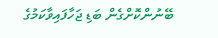ބޭނުންކޮށްގެން ބަޑި ޖަހާފައިވާކަމުގެ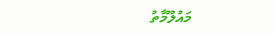މައުލޫމާތު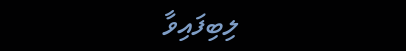ލިބިފައިވާ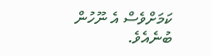ކަމަށްވެސް އެ ނޫހުން ބުނެއެވެ.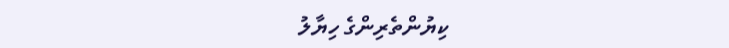ކިޔުންތެރިންގެ ހިޔާލު